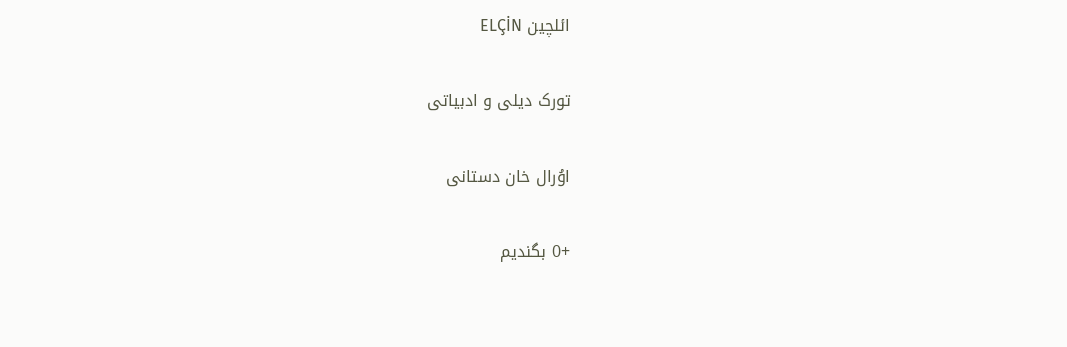ائلچین ELÇİN

تورک دیلی و ادبیاتی

اوُرال خان دستانی

+0 بگندیم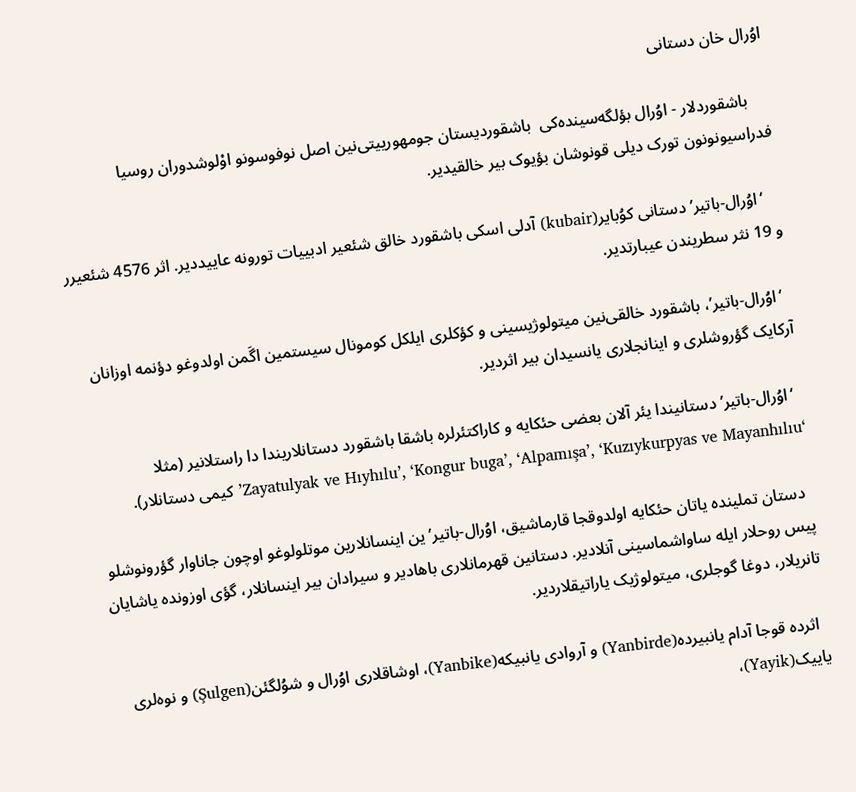اوُرال خان دستانی

     باشقوردلار - اوُرال بؤلگه‌سینده‌کی  باشقوردیستان جومهورییتی‌نین اصل نوفوسونو اوْلوشدوران روسیا فدراسیونونون تورک دیلی قونوشان بؤیوک بیر خالقیدیر.

    ‘اوُرال-باتیر’ دستانی کوُبایر(kubair) آدلی اسکی باشقورد خالق شئعیر ادبییات تورونه عاییددیر. اثر 4576 شئعیرر و 19 نثر سطریندن عیبارتدیر.

  ‘اوُرال-باتیر’، باشقورد خالقی‌نین میتولوژیسینی و کؤکلری ایلکل کومونال سیستمین اگَمن اولدوغو دؤنمه اوزانان آرکایک گؤروشلری و اینانجلاری یانسیدان بیر اثردیر.

  ‘اوُرال-باتیر’ دستانیندا یئر آلان بعضی حئکایه و کاراکتئرلره باشقا باشقورد دستانلاریندا دا راستلانیر (مثلا ‘Zayatulyak ve Hıyhılu’, ‘Kongur buga’, ‘Alpamışa’, ‘Kuzıykurpyas ve Mayanhılıu’ کیمی دستانلار).

  دستان تملینده یاتان حئکایه اولدوقجا قارماشیق، اوُرال-باتیر’ین اینسانلارین موتلولوغو اوچون جاناوار گؤرونوشلو پیس روحلار ایله ساواشماسینی آنلادیر. دستانین قهرمانلاری باهادیر و سیرادان بیر اینسانلار، گؤی اوزونده یاشایان تانریلار، دوغا گوجلری، میتولوژیک یاراتیقلاردیر.

  اثرده قوجا آدام یانبیرده(Yanbirde) و آروادی یانبیکه(Yanbike)، اوشاقلاری اوُرال و شوُلگئن(Şulgen) و نوه‌لری یاییک(Yayik)،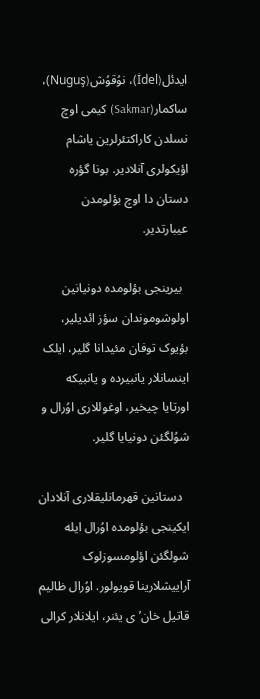ایدئل(İdel)، نوُقوُش(Nuguş)، ساکمار(Sakmar) کیمی اوچ نسلدن کاراکتئرلرین یاشام اؤیکولری آنلادیر. بونا گؤره دستان دا اوچ بؤلومدن عیبارتدیر.

  بیرینجی بؤلومده دونیانین اولوشوموندان سؤز ائدیلیر، بؤیوک توفان مئیدانا گلیر، ایلک اینسانلار یانبیرده و یانبیکه اورتایا چیخیر، اوغوللاری اوُرال و شوُلگئن دونیایا گلیر.

  دستانین قهرمانلیقلاری آنلادان ایکینجی بؤلومده اوُرال ایله شولگئن اؤلومسوزلوک آراییشلارینا قویولور. اوُرال ظالیم قاتیل خان’ی یئنر، ایلانلار کرالی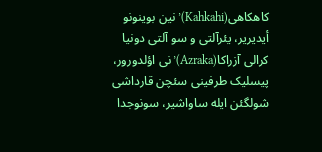کاهکاهی(Kahkahi)’نین بوینونو أیدیریر، یئرآلتی و سو آلتی دونیا کرالی آزراکا(Azraka)’نی اؤلدورور، پیسلیک طرفینی سئچن قارداشی شولگئن ایله ساواشیر، سونوجدا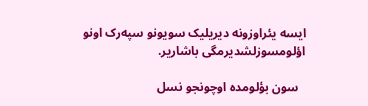ایسه یئراوزونه دیریلیک سویونو سپه‌رک اونو اؤلومسوزلشدیرمگی باشاریر.

  سون بؤلومده اوچونجو نسل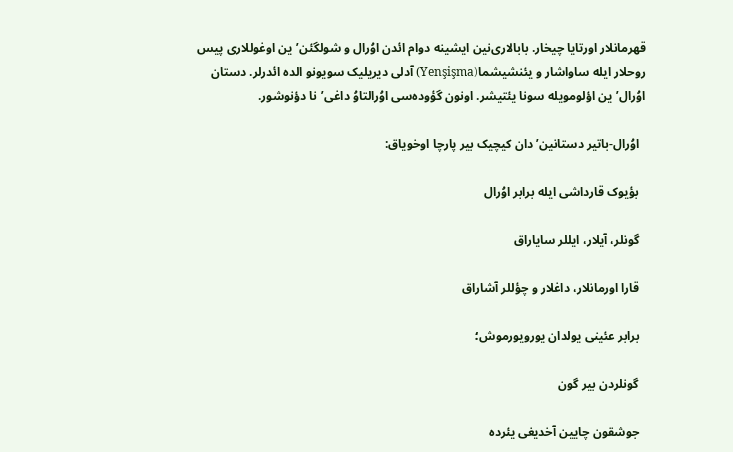قهرمانلار اورتایا چیخار. بابالاری‌نین ایشینه دوام ائدن اوُرال و شولگئن’ین اوغوللاری پیس روحلار ایله ساواشار و یئنشیشما(Yenşişma) آدلی دیریلیک سویونو الده ائدرلر. دستان اوُرال’ین اؤلومویله سونا یئتیشر. اونون گؤوده‌سی اوُرالتاوُ داغی’نا دؤنوشور.

  اوُرال-باتیر دستانین’دان کیچیک بیر پارچا اوخویاق:

  بؤیوک قارداشی‌ ایله برابر اوُرال

  گونلر، آیلار، ایللر سایاراق

  قارا اورمانلار، داغلار و چؤللر آشاراق

  برابر عئینی یولدان یورویورموش؛

  گونلردن بیر گون

  جوشقون چایین آخدیغی یئرده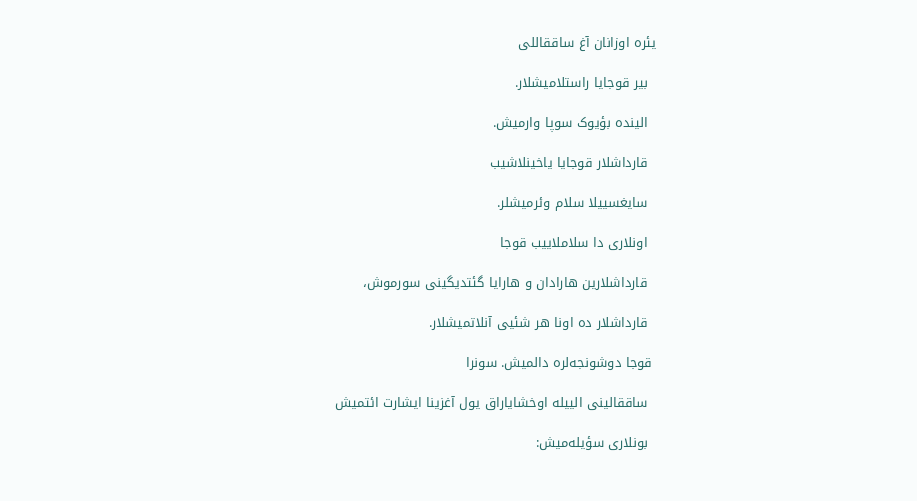یئره اوزانان آغ ساققاللی

  بیر قوجایا راستلامیشلار.

  الینده بؤیوک سوپا وارمیش.

  قارداشلار قوجایا یاخینلاشیب

  سایغسییلا سلام وئرمیشلر.

  اونلاری دا سلاملاییب قوجا

  قارداشلارین هارادان و هارایا گئتدیگینی سورموش،

  قارداشلار ده اونا هر شئیی آنلاتمیشلار.

 قوجا دوشونجه‌لره دالمیش. سونرا

  ساققالینی الییله اوخشایاراق یول آغزینا ایشارت ائتمیش

  بونلاری سؤیله‌میش: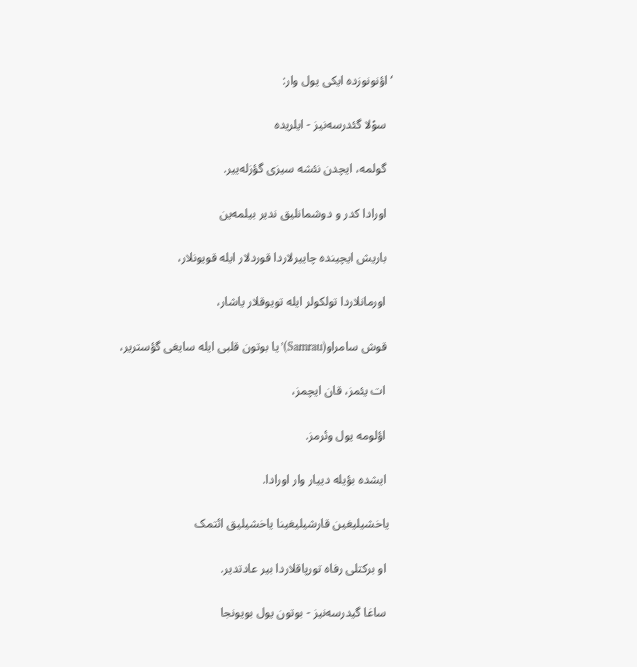‘اؤنونوزده ایکی یول وار:

  سوْلا گئدرسه‌نیز - ایلریده

  گولمه، ایچدن نئشه سیزی گؤزله‌ییر.

  اورادا کدر و دوشمانلیق ندیر بیلمه‌ین

  باریش ایچینده چاییرلاردا قوردلار ایله قویونلار،

  اورمانلاردا تولکولر ایله تویوقلار یاشار،

  قوش سامراو(Samrau)’یا بوتون قلبی ایله سایغی گؤستریر،

  ات یئمز، قان ایچمز،

  اؤلومه یول وئرمز.

  ایشده بؤیله دییار وار اورادا.

 یاخشیلیغین قارشیلیغینا یاخشیلیق ائتمک

  او برکتلی رفاه تورپاقلاردا بیر عادتدیر.

  ساغا گیدرسه‌نیز - بوتون یول بویونجا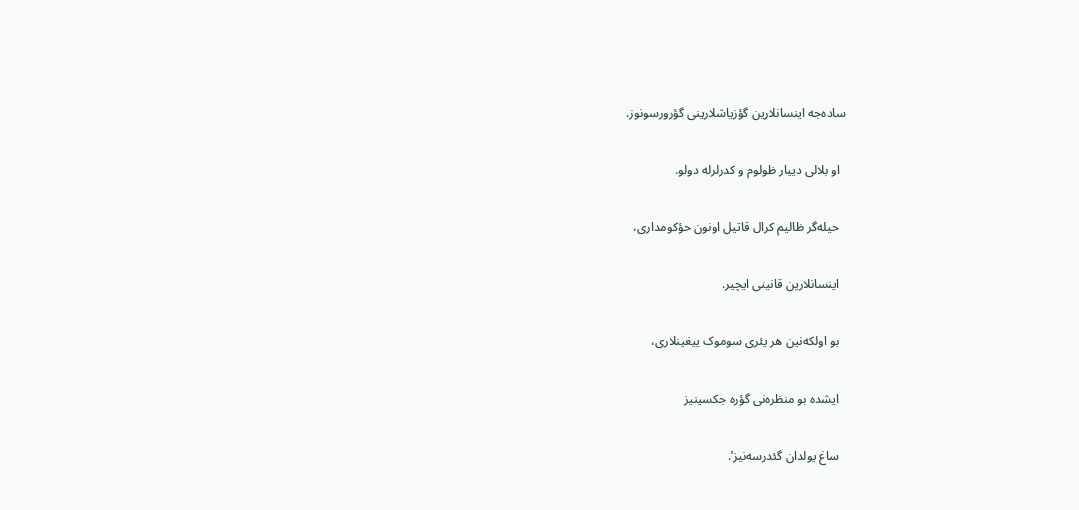ساده‌جه اینسانلارین گؤزیاشلارینی گؤرورسونوز.

  او بلالی دییار ظولوم و کدرلرله دولو.

  حیله‌گر ظالیم کرال قاتیل اونون حؤکومداری،

  اینسانلارین قانینی ایچیر.

  بو اولکه‌نین هر یئری سوموک ییغینلاری،

  ایشده بو منظره‌نی گؤره جکسینیز

  ساغ یولدان گئدرسه‌نیز’.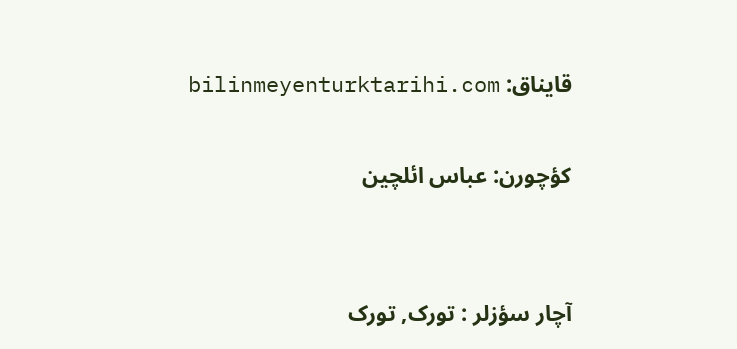قایناق: bilinmeyenturktarihi.com

کؤچورن: عباس ائلچین


آچار سؤزلر : تورک, تورک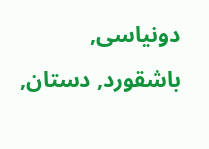دونیاسی, باشقورد, دستان,